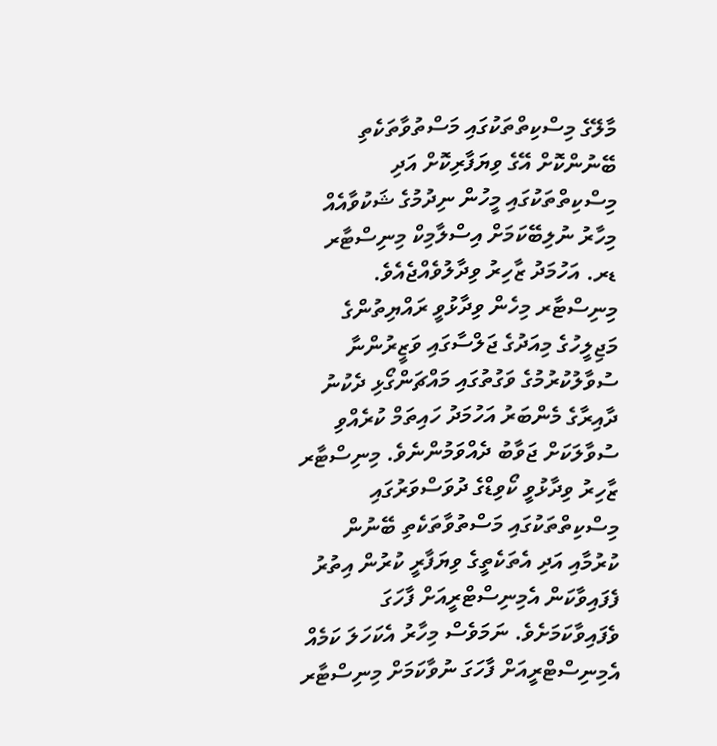މާލޭގެ މިސްކިތްތަކުގައި މަސްތުވާތަކެތި ބޭނުންކޮށް އޭގެ ވިޔަފާރިކޮށް އަދި މިސްކިތްތަކުގައި މީހުން ނިދުމުގެ ޝަކުވާއެއް މިހާރު ނުލިބޭކަމަށް އިސްލާމިކް މިނިސްޓާރ ޑރ. އަހުމަދު ޒާހިރު ވިދާލުވެއްޖެއެވެ.
މިނިސްޓާރ މިހެން ވިދާޅުވީ ރައްޔިތުންގެ މަޖިލީހުގެ މިއަދުގެ ޖަލްސާގައި ވަޒީރުންނާ ސުވާލުކުރުމުގެ ވަގުތުގައި މައްޗަންގޯޅި ދެކުނު ދާއިރާގެ މެންބަރު އަހުމަދު ހައިތަމް ކުރެއްވި ސުވާލަކަށް ޖަވާބު ދެއްވަމުންނެވެ. މިނިސްޓާރ ޒާހިރު ވިދާޅުވީ ކޯވިޑްގެ ދުވަސްވަރުގައި މިސްކިތްތަކުގައި މަސްތުވާތަކެތި ބޭނުން ކުރުމާއި އަދި އެތަކެތީގެ ވިޔަފާރީ ކުރުން އިތުރު ފެފައިވާކަން އެމިނިސްޓްރީއަށް ފާހަގަ ވެފައިވާކަމަށެވެ. ނަމަވެސް މިހާރު އެކަހަލަ ކަމެއް އެމިނިސްޓްރީއަށް ފާހަގަ ނުވާކަމަށް މިނިސްޓާރ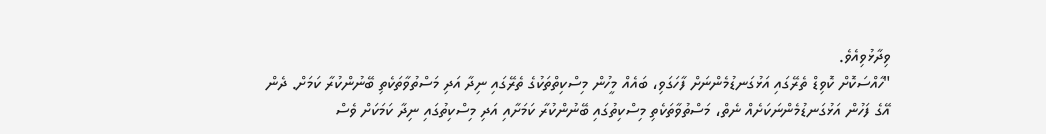ވިދާޅުވިއެވެ.
"ހާއްސަކޮށް ކޮވިޑް ތެރޭގައި އަޅުގަނޑުމެންނަށް ފާހަގަވި، ބައެއް މީހުން މިސްކިތްތަކުގެ ތެރޭގައި ނިދާ އަދި މަސްތުވާތަކެތި ބޭނުންކުރާ ކަމަށް. ދެން އޭގެ ފަހުން އަޅުގަނޑުމެންނަކަށެއް ނެތް، މަސްތުވާތަކެތި މިސްކިތުގައި ބޭނުންކުރާ ކަމަށާއި އަދި މިސްކިތުގައި ނިދާ ކަމަކަށް ވެސް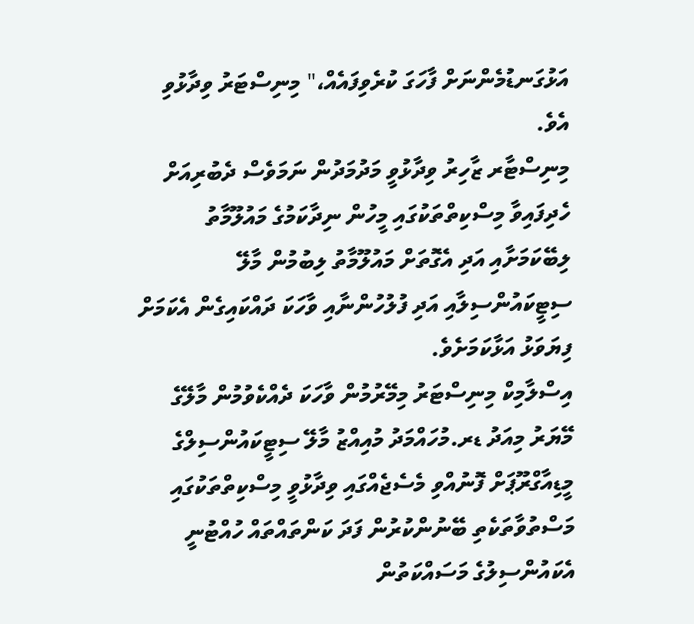އަޅުގަނޑުމެންނަށް ފާހަގަ ކުރެވިފައެއް،" މިނިސްޓަރު ވިދާޅުވި އެވެ.
މިނިސްޓާރ ޒާހިރު ވިދާޅުވީ މަދުމަދުން ނަމަވެސް ދެބުރިއަށް ހެދިފައިވާ މިސްކިތްތަކުގައި މީހުން ނިދާކަމުގެ މައުލޫމާތު ލިބޭކަމަށާއި އަދި އެގޮތަށް މައުލޫމާތު ލިބުމުން މާލޭ ސިޓީކައުންސިލާއި އަދި ފުލުހުންނާއި ވާހަކަ ދައްކައިގެން އެކަމަށް ފިޔަވަޅު އަޅާކަމަށެވެ.
އިސްލާމިކް މިނިސްޓަރު މިމޭރުމުން ވާހަކަ ދެއްކެވުމުން މާލޭގެ މޭޔަރު މިއަދު ޑރ.މުހައްމަދު މުއިއްޒު މާލޭ ސިޓީކައުންސިލްގެ މީޑިއާގްރޫޕަށް ފޮނުއްވި މެސެޖެއްގައި ވިދާޅުވީ މިސްކިތްތަކުގައި މަސްތުވާތަކެތި ބޭނުންކުރުން ފަދަ ކަންތައްތައް ހުއްޓުނީ އެކައުންސިލުގެ މަސައްކަތުން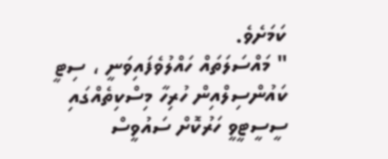ކަމަށެވެ.
" މައްސަލަތައް ހައްލުވެފައިވަނީ ، ސިޓީ ކައުންސިލްއިން ހުރިހާ މިސްކިތެއްގައި ސީސީޓީވީ ހަރުކޮށް ސައުވީސް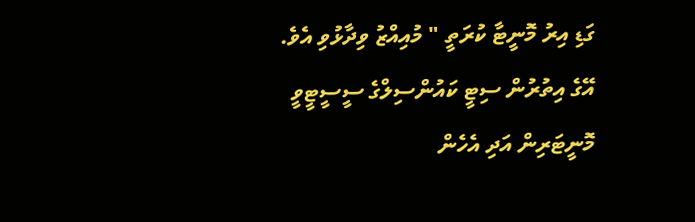ގަޑި އިރު މޮނީޓާ ކުރަތީ " މުއިއްޒު ވިދާޅުވި އެވެ.
އޭގެ އިތުރުން ސިޓީ ކައުންސިލްގެ ސީސީޓީވީ މޮނީޓަރިން އަދި އެހެން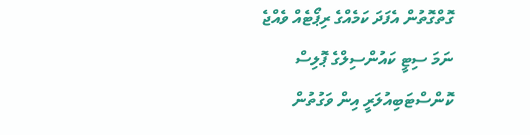ގޮތްގޮތުން އެފަދަ ކަމެއްގެ ރިޕޯޓެއް ވެއްޖެ ނަމަ ސިޓީ ކައުންސިލްގެ ޕޮލިސް ކޮންސްޓަބިއުލަރީ އިން ވަގުތުން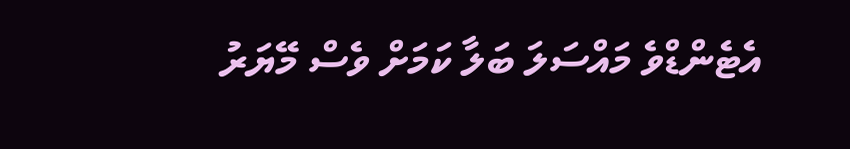އެޓެންޑްވެ މައްސަލަ ބަލާ ކަމަށް ވެސް މޭޔަރު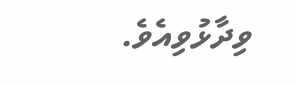ވިދާޅުވިއެވެ.